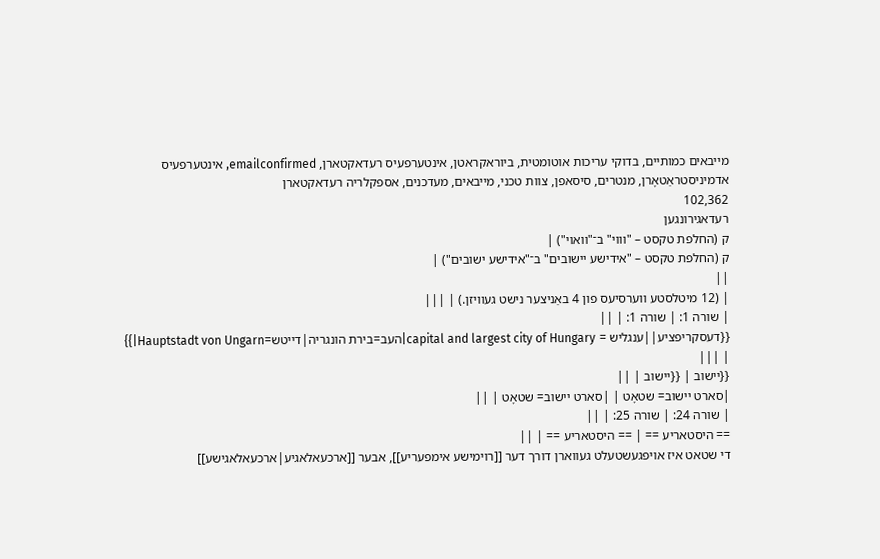מייבאים כמותיים, בדוקי עריכות אוטומטית, ביוראקראטן, אינטערפעיס רעדאקטארן, emailconfirmed, אינטערפעיס אדמיניסטראַטאָרן, מנטרים, סיסאפן, צוות טכני, מייבאים, מעדכנים, אספקלריה רעדאקטארן
102,362
רעדאגירונגען
ק (החלפת טקסט – "וווי" ב־"וואוי") |
ק (החלפת טקסט – "אידישע יישובים" ב־"אידישע ישובים") |
||
| (12 מיטלסטע ווערסיעס פון 4 באַניצער נישט געוויזן.) | |||
| שורה 1: | שורה 1: | ||
{{דעסקריפציע||ענגליש = capital and largest city of Hungary|העב=בירת הונגריה|דייטש=Hauptstadt von Ungarn|}} | |||
{{יישוב | {{יישוב | ||
|סארט יישוב= שטאָט | |סארט יישוב= שטאָט | ||
| שורה 24: | שורה 25: | ||
== היסטאריע == | == היסטאריע == | ||
די שטאט איז אויפגעשטעלט געווארן דורך דער [[רוימישע אימפעריע]], אבער [[ארכעאלאגיע|ארכעאלאגישע]]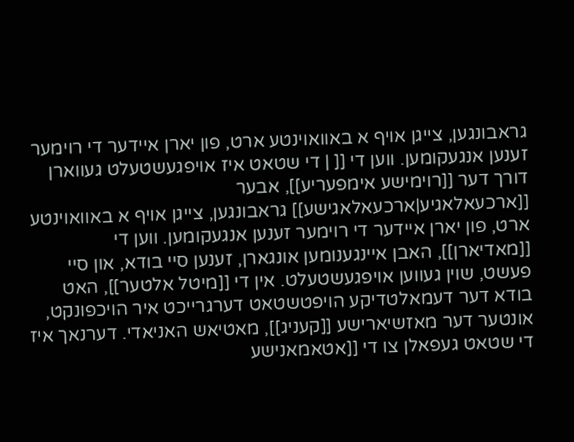גראבונגען, צייגן אויף א באוואוינטע ארט, פון יארן איידער די רוימער זענען אנגעקומען. ווען די [[ | די שטאט איז אויפגעשטעלט געווארן דורך דער [[רוימישע אימפעריע]], אבער [[ארכעאלאגיע|ארכעאלאגישע]] גראבונגען, צייגן אויף א באוואוינטע ארט, פון יארן איידער די רוימער זענען אנגעקומען. ווען די [[מאדיארן]], האבן איינגענומען אונגארן, זענען סיי בודא, און סיי פעשט, שוין געווען אויפגעשטעלט. אין די [[מיטל אלטער]], האט בודא דער דעמאלטדיקע הויפטשטאט דערגרייכט איר הויכפונקט, אונטער דער מאזשיארישע [[קעניג]], מאטיאש האניאדי. דערנאך איז די שטאט געפאלן צו די [[אטאמאנישע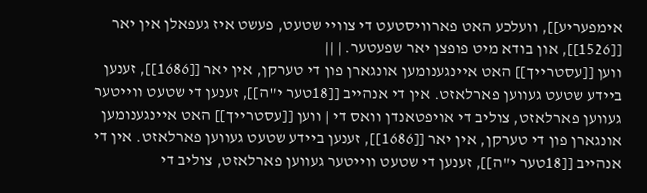אימפעריע]], וועלכע האט פארוויסטעט די צוויי שטעט, פעשט איז געפאלן אין יאר [[1526]], און בודא מיט פופצן יאר שפעטער. | ||
ווען [[עסטרייך]] האט איינגענומען אונגארן פון די טערקן, אין יאר [[1686]], זענען ביידע שטעט געווען פארלאזט. אין די אנהייב [[18טער י"ה]], זענען די שטעט ווייטער געווען פארלאזט, צוליב די אויפטאנדן וואס די | ווען [[עסטרייך]] האט איינגענומען אונגארן פון די טערקן, אין יאר [[1686]], זענען ביידע שטעט געווען פארלאזט. אין די אנהייב [[18טער י"ה]], זענען די שטעט ווייטער געווען פארלאזט, צוליב די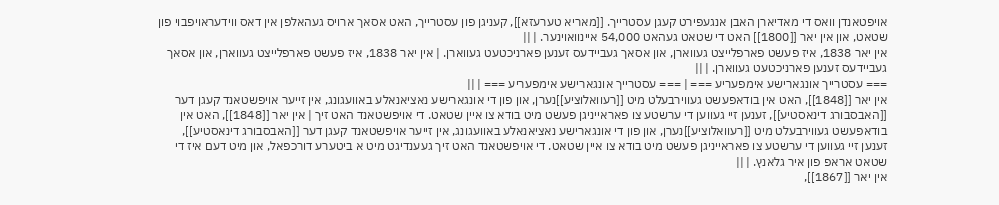אויפטאנדן וואס די מאדיארן האבן אנגעפירט קעגן עסטרייך. [[מאריא טערעזא]], קעניגן פון עסטרייך, האט אסאך ארויס געהאלפן אין דאס ווידעראויפבוי פון שטאט, און אין יאר [[1800]] האט די שטאט געהאט 54,000 איינוואוינער. | ||
אין יאר 1838, איז פעשט פארפלייצט געווארן, און אסאך געביידעס זענען פארניכטעט געווארן. | אין יאר 1838, איז פעשט פארפלייצט געווארן, און אסאך געביידעס זענען פארניכטעט געווארן. | ||
=== עסטרייך אונגארישע אימפעריע === | === עסטרייך אונגארישע אימפעריע === | ||
אין יאר [[1848]], האט אין בודאפעשט געווירבעלט מיט [[רעוואלוציע]]נערן, און פון די אונגארישע נאציאנאלע באוועגונג, אין זייער אויפשטאנד קעגן דער [[האבסבורג דינאסטיע]], זענען זיי געווען די ערשטע צו פאראייניגן פעשט מיט בודא צו איין שטאט. די אויפשטאנד האט זיך | אין יאר [[1848]], האט אין בודאפעשט געווירבעלט מיט [[רעוואלוציע]]נערן, און פון די אונגארישע נאציאנאלע באוועגונג, אין זייער אויפשטאנד קעגן דער [[האבסבורג דינאסטיע]], זענען זיי געווען די ערשטע צו פאראייניגן פעשט מיט בודא צו איין שטאט. די אויפשטאנד האט זיך געענדיגט מיט א ביטערע דורכפאל, און מיט דעם איז די שטאט אראפ פון איר גלאנץ. | ||
אין יאר [[1867]],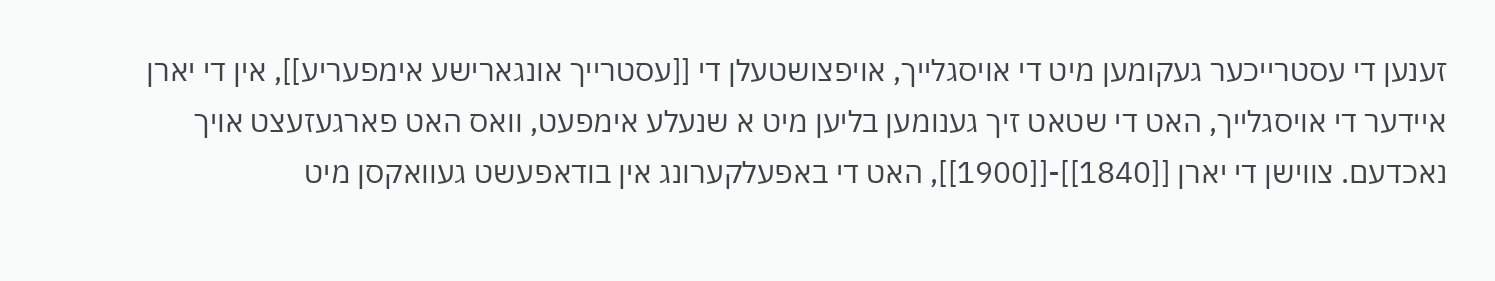זענען די עסטרייכער געקומען מיט די אויסגלייך, אויפצושטעלן די [[עסטרייך אונגארישע אימפעריע]], אין די יארן איידער די אויסגלייך, האט די שטאט זיך גענומען בליען מיט א שנעלע אימפעט, וואס האט פארגעזעצט אויך נאכדעם. צווישן די יארן [[1840]]-[[1900]], האט די באפעלקערונג אין בודאפעשט געוואקסן מיט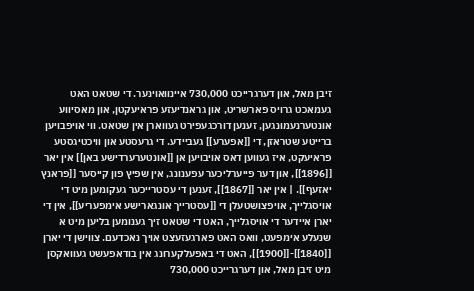זיבן מאל, און דערגרייכט 730,000 איינוואוינער. די שטאט האט געמאכט גרויס פארשריט, און גראנדיעזע פראיעקטן, און מאסיווע אונטערנעמונגען, זענען דורכגעפירט געווארן אין שטאט. ווי אויפבויען ברייטע שטראזן, די [[אפערע]] געביידע. די גרעסטע און וויכטיגסטע פראיעקט, איז געווען דאס אויבויען אן [[אונטערערדישע באן]] אין יאר [[1896]], און דער פייערליכער עפענונג, אין שפיץ פון קייסער [[פראנץ יאזעף]]. | אין יאר [[1867]], זענען די עסטרייכער געקומען מיט די אויסגלייך, אויפצושטעלן די [[עסטרייך אונגארישע אימפעריע]], אין די יארן איידער די אויסגלייך, האט די שטאט זיך גענומען בליען מיט א שנעלע אימפעט, וואס האט פארגעזעצט אויך נאכדעם. צווישן די יארן [[1840]]-[[1900]], האט די באפעלקערונג אין בודאפעשט געוואקסן מיט זיבן מאל, און דערגרייכט 730,000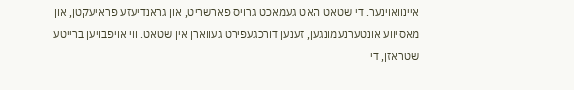איינוואוינער. די שטאט האט געמאכט גרויס פארשריט, און גראנדיעזע פראיעקטן, און מאסיווע אונטערנעמונגען, זענען דורכגעפירט געווארן אין שטאט. ווי אויפבויען ברייטע שטראזן, די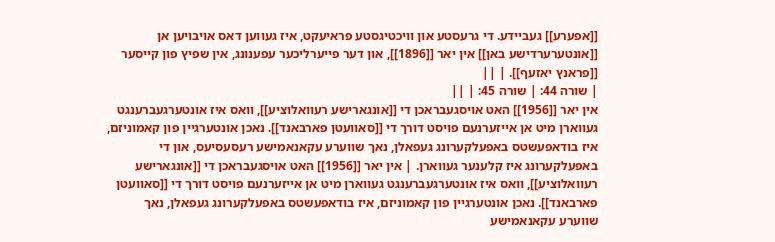[[אפערע]] געביידע. די גרעסטע און וויכטיגסטע פראיעקט, איז געווען דאס אויבויען אן [[אונטערערדישע באן]] אין יאר [[1896]], און דער פייערליכער עפענונג, אין שפיץ פון קייסער [[פראנץ יאזעף]]. | ||
| שורה 44: | שורה 45: | ||
אין יאר [[1956]] האט אויסגעבראכן די [[אונגארישע רעוואלוציע]], וואס איז אונטערגעברענגט געווארן מיט אן אייזערנעם פויסט דורך די [[סאוועטן פארבאנד]]. נאכן אונטערגיין פון קאמוניזם, איז בודאפעשטס באפעלקערונג געפאלן, נאך שווערע עקאנאמישע רעסעסיעס, און די באפעלקערונג איז קלענער געווארן. | אין יאר [[1956]] האט אויסגעבראכן די [[אונגארישע רעוואלוציע]], וואס איז אונטערגעברענגט געווארן מיט אן אייזערנעם פויסט דורך די [[סאוועטן פארבאנד]]. נאכן אונטערגיין פון קאמוניזם, איז בודאפעשטס באפעלקערונג געפאלן, נאך שווערע עקאנאמישע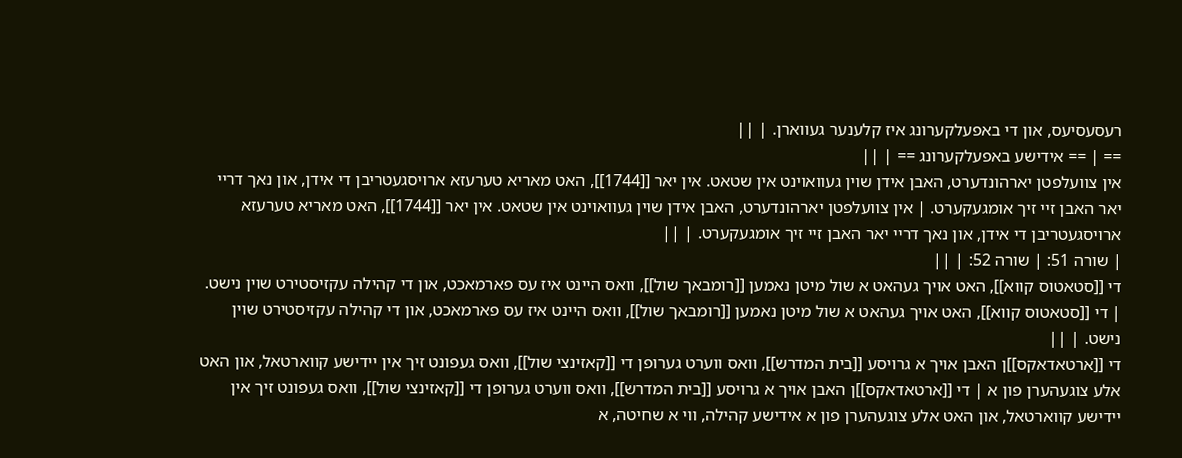רעסעסיעס, און די באפעלקערונג איז קלענער געווארן. | ||
== | == אידישע באפעלקערונג == | ||
אין צוועלפטן יארהונדערט, האבן אידן שוין געוואוינט אין שטאט. אין יאר [[1744]], האט מאריא טערעזא ארויסגעטריבן די אידן, און נאך דריי יאר האבן זיי זיך אומגעקערט. | אין צוועלפטן יארהונדערט, האבן אידן שוין געוואוינט אין שטאט. אין יאר [[1744]], האט מאריא טערעזא ארויסגעטריבן די אידן, און נאך דריי יאר האבן זיי זיך אומגעקערט. | ||
| שורה 51: | שורה 52: | ||
די [[סטאטוס קווא]], האט אויך געהאט א שול מיטן נאמען [[רומבאך שול]], וואס היינט איז עס פארמאכט, און די קהילה עקזיסטירט שוין נישט. | די [[סטאטוס קווא]], האט אויך געהאט א שול מיטן נאמען [[רומבאך שול]], וואס היינט איז עס פארמאכט, און די קהילה עקזיסטירט שוין נישט. | ||
די [[ארטאדאקס]]ן האבן אויך א גרויסע [[בית המדרש]], וואס ווערט גערופן די [[קאזינצי שול]], וואס געפונט זיך אין יידישע קווארטאל, און האט אלע צוגעהערן פון א | די [[ארטאדאקס]]ן האבן אויך א גרויסע [[בית המדרש]], וואס ווערט גערופן די [[קאזינצי שול]], וואס געפונט זיך אין יידישע קווארטאל, און האט אלע צוגעהערן פון א אידישע קהילה, ווי א שחיטה, א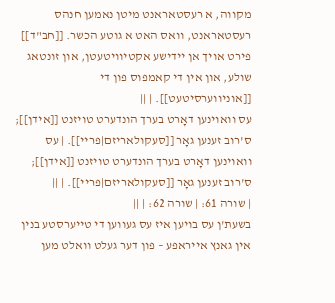מקווה, א רעסטאראנט מיטן נאמען חנהס רעסטאראנט, וואס האט א גוטע הכשר. [[חב"ד]] פירט אויך אן יידישע אקטיוויטעטן, און זונטאג שולע, און אין די קאמפוס פון די [[אוניווערסיטעט]]. | ||
עס וואוינען דאָרט בערך הונדערט טויזנט [[אידן]]; ס'רוב זענען גאָר [[סעקולאריזם|פריי]]. | עס וואוינען דאָרט בערך הונדערט טויזנט [[אידן]]; ס'רוב זענען גאָר [[סעקולאריזם|פריי]]. | ||
| שורה 61: | שורה 62: | ||
בשעת'ן עס בויען איז עס געווען די טייערסטע בנין אין גאנץ אייראפע – פון דער געלט וואלט מען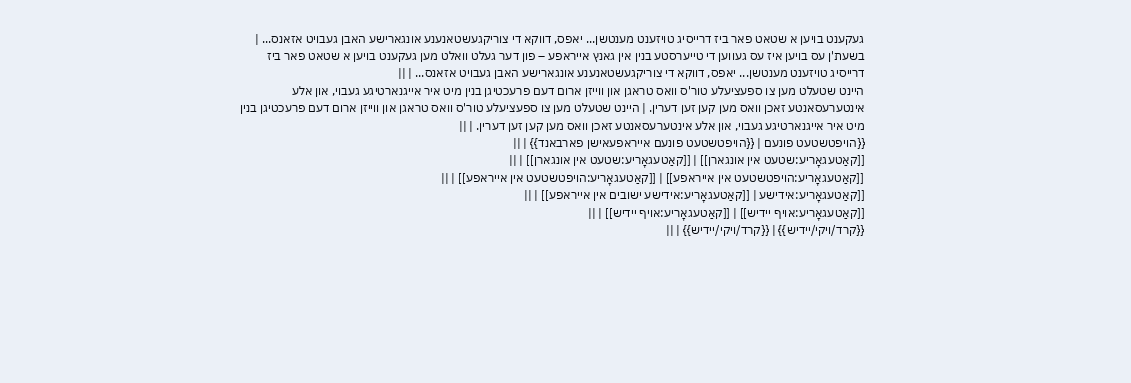געקענט בויען א שטאט פאר ביז דרייסיג טויזענט מענטשן... יאפס, דווקא די צוריקגעשטאנענע אונגארישע האבן געבויט אזאנס... | בשעת'ן עס בויען איז עס געווען די טייערסטע בנין אין גאנץ אייראפע – פון דער געלט וואלט מען געקענט בויען א שטאט פאר ביז דרייסיג טויזענט מענטשן... יאפס, דווקא די צוריקגעשטאנענע אונגארישע האבן געבויט אזאנס... | ||
היינט שטעלט מען צו ספעציעלע טור'ס וואס טראגן און ווייזן ארום דעם פרעכטיגן בנין מיט איר אייגנארטיגע געבוי, און אלע אינטערעסאנטע זאכן וואס מען קען זען דערין. | היינט שטעלט מען צו ספעציעלע טור'ס וואס טראגן און ווייזן ארום דעם פרעכטיגן בנין מיט איר אייגנארטיגע געבוי, און אלע אינטערעסאנטע זאכן וואס מען קען זען דערין. | ||
{{הויפטשטעט פונעם | {{הויפטשטעט פונעם אייראפעאישן פארבאנד}} | ||
[[קאַטעגאָריע:שטעט אין אונגארן]] | [[קאַטעגאָריע:שטעט אין אונגארן]] | ||
[[קאַטעגאָריע:הויפטשטעט אין אייראפע]] | [[קאַטעגאָריע:הויפטשטעט אין אייראפע]] | ||
[[קאַטעגאָריע:אידישע | [[קאַטעגאָריע:אידישע ישובים אין אייראפע]] | ||
[[קאַטעגאָריע:אויף יידיש]] | [[קאַטעגאָריע:אויף יידיש]] | ||
{{קרד/ויקי/יידיש}} | {{קרד/ויקי/יידיש}} | ||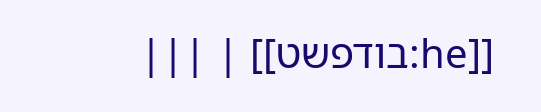[[he:בודפשט]] | |||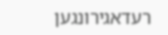רעדאגירונגען